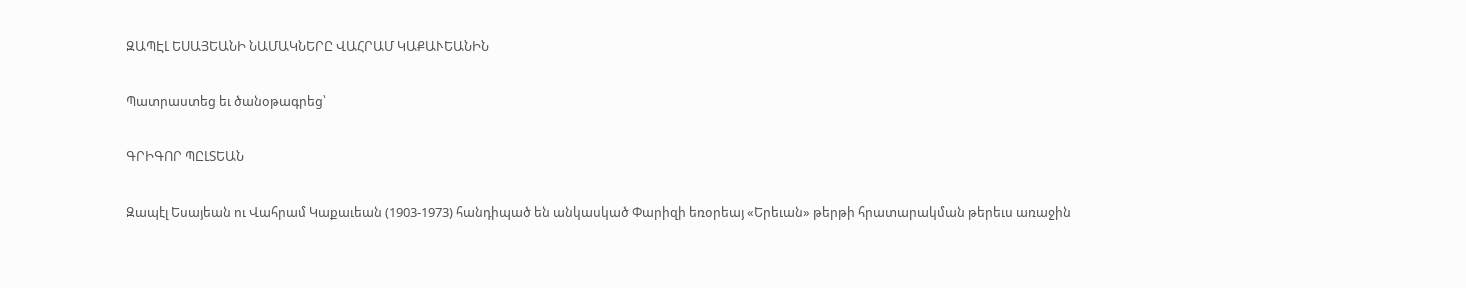ԶԱՊԷԼ ԵՍԱՅԵԱՆԻ ՆԱՄԱԿՆԵՐԸ ՎԱՀՐԱՄ ԿԱՔԱՒԵԱՆԻՆ

Պատրաստեց եւ ծանօթագրեց՝

ԳՐԻԳՈՐ ՊԸԼՏԵԱՆ

Զապէլ Եսայեան ու Վահրամ Կաքաւեան (1903-1973) հանդիպած են անկասկած Փարիզի եռօրեայ «Երեւան» թերթի հրատարակման թերեւս առաջին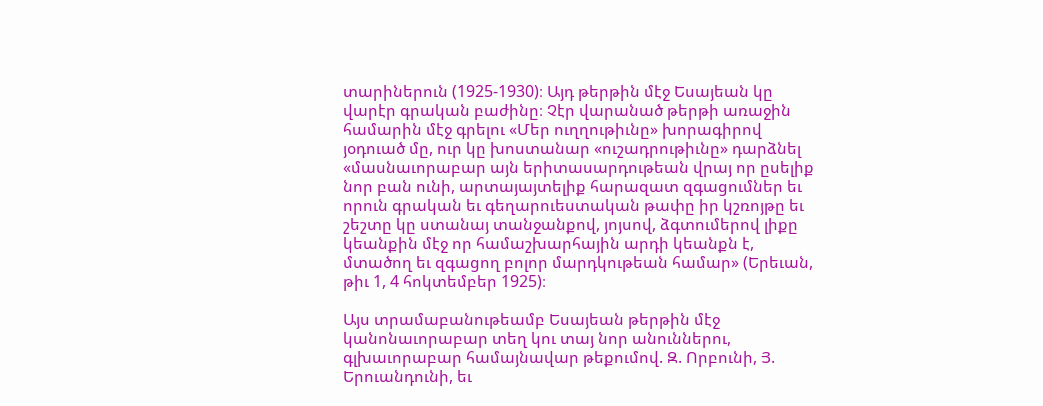տարիներուն (1925-1930)։ Այդ թերթին մէջ Եսայեան կը վարէր գրական բաժինը։ Չէր վարանած թերթի առաջին համարին մէջ գրելու «Մեր ուղղութիւնը» խորագիրով յօդուած մը, ուր կը խոստանար «ուշադրութիւնը» դարձնել «մասնաւորաբար այն երիտասարդութեան վրայ որ ըսելիք նոր բան ունի, արտայայտելիք հարազատ զգացումներ եւ որուն գրական եւ գեղարուեստական թափը իր կշռոյթը եւ շեշտը կը ստանայ տանջանքով, յոյսով, ձգտումերով լիքը կեանքին մէջ որ համաշխարհային արդի կեանքն է, մտածող եւ զգացող բոլոր մարդկութեան համար» (Երեւան, թիւ 1, 4 հոկտեմբեր 1925)։

Այս տրամաբանութեամբ Եսայեան թերթին մէջ կանոնաւորաբար տեղ կու տայ նոր անուններու, գլխաւորաբար համայնավար թեքումով. Զ. Որբունի, Յ. Երուանդունի, եւ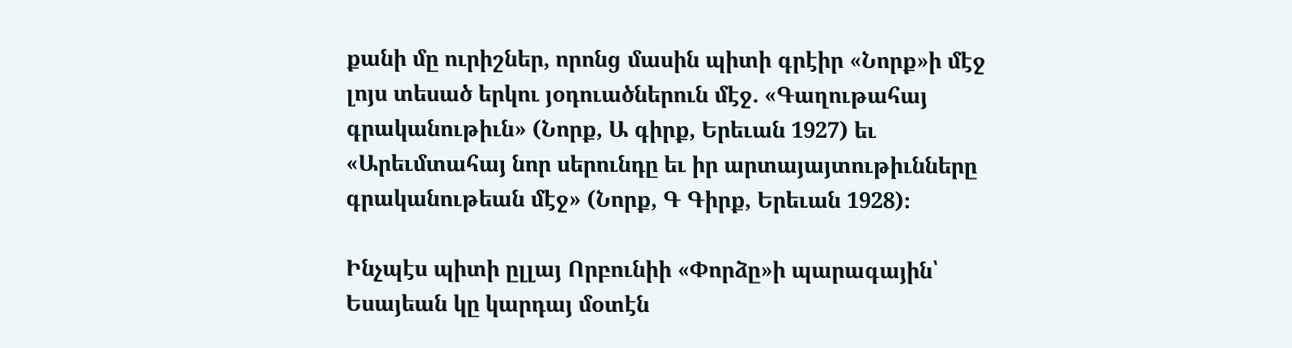քանի մը ուրիշներ, որոնց մասին պիտի գրէիր «Նորք»ի մէջ լոյս տեսած երկու յօդուածներուն մէջ. «Գաղութահայ գրականութիւն» (Նորք, Ա գիրք, Երեւան 1927) եւ «Արեւմտահայ նոր սերունդը եւ իր արտայայտութիւնները գրականութեան մէջ» (Նորք, Գ Գիրք, Երեւան 1928)։

Ինչպէս պիտի ըլլայ Որբունիի «Փորձը»ի պարագային՝ Եսայեան կը կարդայ մօտէն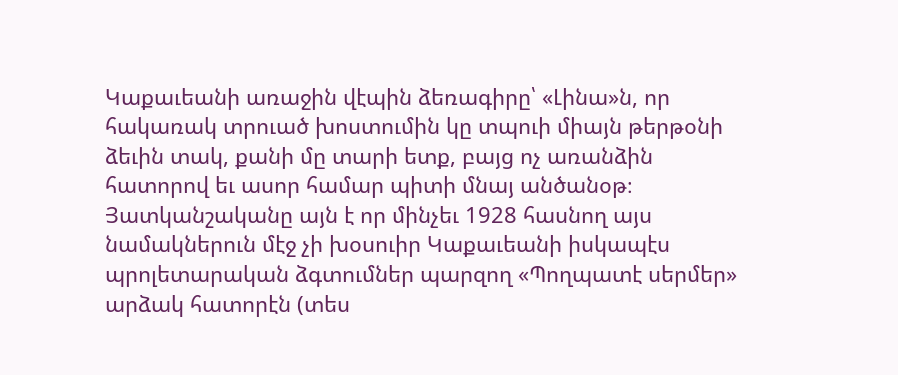Կաքաւեանի առաջին վէպին ձեռագիրը՝ «Լինա»ն, որ հակառակ տրուած խոստումին կը տպուի միայն թերթօնի ձեւին տակ, քանի մը տարի ետք, բայց ոչ առանձին հատորով եւ ասոր համար պիտի մնայ անծանօթ։ Յատկանշականը այն է որ մինչեւ 1928 հասնող այս նամակներուն մէջ չի խօսուիր Կաքաւեանի իսկապէս պրոլետարական ձգտումներ պարզող «Պողպատէ սերմեր» արձակ հատորէն (տես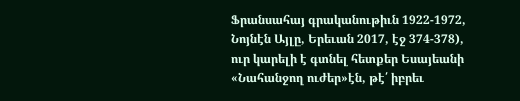Ֆրանսահայ գրականութիւն 1922-1972, Նոյնէն Այլը, Երեւան 2017, էջ 374-378), ուր կարելի է գտնել հետքեր Եսայեանի «Նահանջող ուժեր»էն, թէ՛ իբրեւ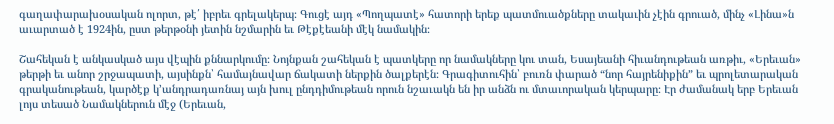գաղափարախօսական ոլորտ, թէ՛ իբրեւ գրելակերպ։ Գուցէ այդ «Պողպատէ» հատորի երեք պատմուածքները տակաւին չէին գրուած, մինչ «Լինա»ն աւարտած է 1924ին, ըստ թերթօնի յետին նշմարին եւ Թէքէեանի մէկ նամակին։

Շահեկան է անկասկած այս վէպին քննարկումը։ Նոյնքան շահեկան է պատկերը որ նամակները կու տան, Եսայեանի հիւանդութեան առթիւ, «Երեւան» թերթի եւ անոր շրջապատի, այսինքն՝ համայնավար ճակատի ներքին ծալքերէն։ Գրագիտուհին՝ բուռն փարած “նոր հայրենիքին” եւ պրոլետարական գրականութեան, կարծէք կ’անդրադառնայ այն խուլ ընդդիմութեան որուն նշաւակն են իր անձն ու մտաւորական կերպարը։ Էր ժամանակ երբ Երեւան լոյս տեսած Նամակներուն մէջ (Երեւան,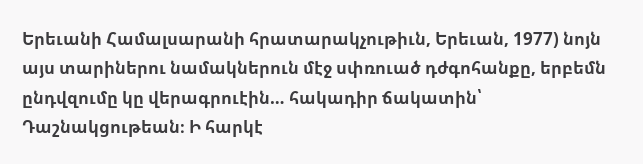Երեւանի Համալսարանի հրատարակչութիւն, Երեւան, 1977) նոյն այս տարիներու նամակներուն մէջ սփռուած դժգոհանքը, երբեմն ընդվզումը կը վերագրուէին… հակադիր ճակատին՝ Դաշնակցութեան։ Ի հարկէ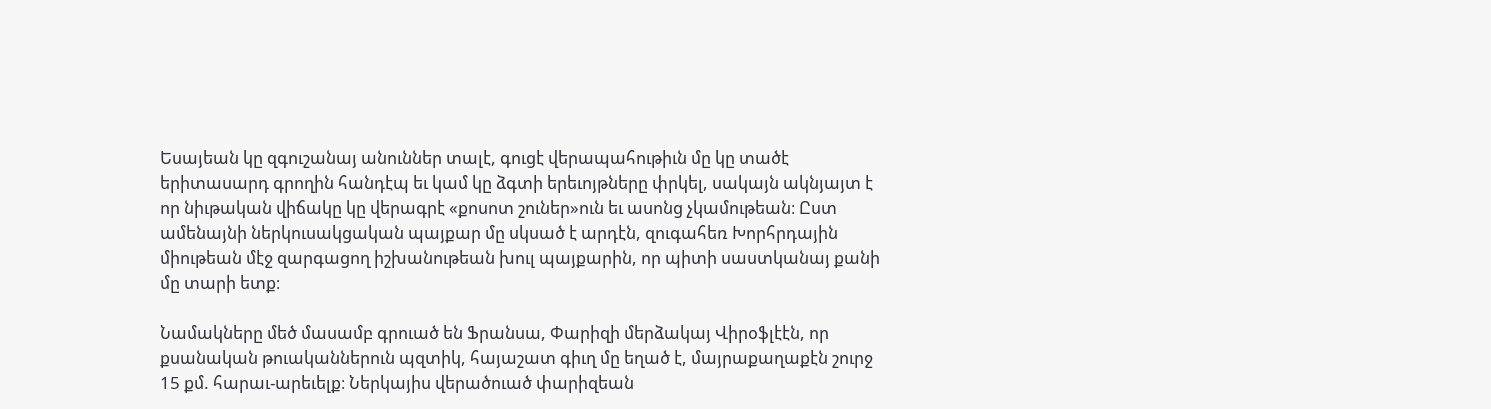Եսայեան կը զգուշանայ անուններ տալէ, գուցէ վերապահութիւն մը կը տածէ երիտասարդ գրողին հանդէպ եւ կամ կը ձգտի երեւոյթները փրկել, սակայն ակնյայտ է որ նիւթական վիճակը կը վերագրէ «քոսոտ շուներ»ուն եւ ասոնց չկամութեան։ Ըստ ամենայնի ներկուսակցական պայքար մը սկսած է արդէն, զուգահեռ Խորհրդային միութեան մէջ զարգացող իշխանութեան խուլ պայքարին, որ պիտի սաստկանայ քանի մը տարի ետք։

Նամակները մեծ մասամբ գրուած են Ֆրանսա, Փարիզի մերձակայ Վիրօֆլէէն, որ քսանական թուականներուն պզտիկ, հայաշատ գիւղ մը եղած է, մայրաքաղաքէն շուրջ 15 քմ. հարաւ-արեւելք։ Ներկայիս վերածուած փարիզեան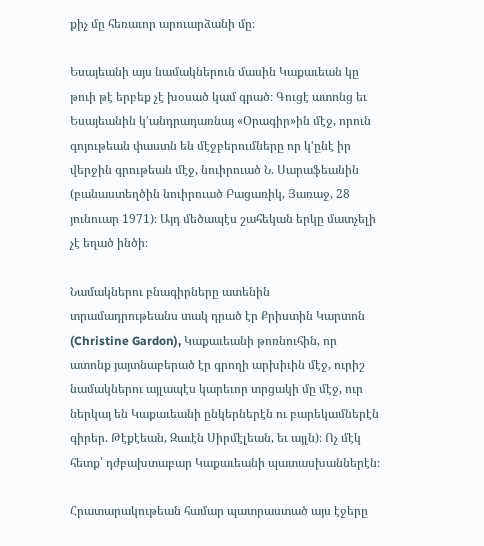քիչ մը հեռաւոր արուարձանի մը։

Եսայեանի այս նամակներուն մասին Կաքաւեան կը թուի թէ երբեք չէ խօսած կամ գրած։ Գուցէ ատոնց եւ Եսայեանին կ’անդրադառնայ «Օրագիր»ին մէջ, որուն գոյութեան փաստն են մէջբերումները որ կ’ընէ իր վերջին գրութեան մէջ, նուիրուած Ն. Սարաֆեանին (բանաստեղծին նուիրուած Բացառիկ, Յառաջ, 28 յունուար 1971)։ Այդ մեծապէս շահեկան երկը մատչելի չէ եղած ինծի։

Նամակներու բնագիրները ատենին տրամադրութեանս տակ դրած էր Քրիստին Կարտոն (Christine Gardon), Կաքաւեանի թոռնուհին, որ ատոնք յայտնաբերած էր գրողի արխիւին մէջ, ուրիշ նամակներու այլապէս կարեւոր տրցակի մը մէջ, ուր ներկայ են Կաքաւեանի ընկերներէն ու բարեկամներէն գիրեր. Թէքէեան, Զաւէն Սիրմէլեան, եւ այլն)։ Ոչ մէկ հետք՝ դժբախտաբար Կաքաւեանի պատասխաններէն։

Հրատարակութեան համար պատրաստած այս էջերը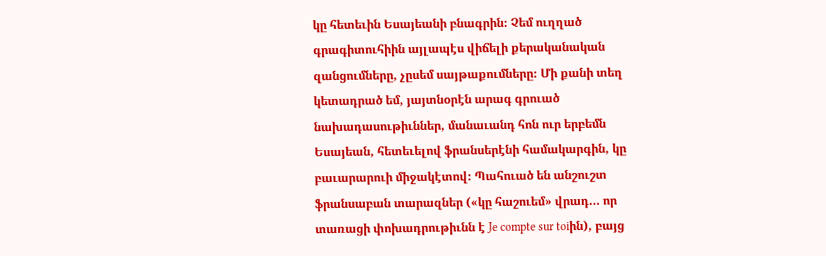կը հետեւին Եսայեանի բնագրին։ Չեմ ուղղած գրագիտուհիին այլապէս վիճելի քերականական զանցումները, չըսեմ սայթաքումները։ Մի քանի տեղ կետադրած եմ, յայտնօրէն արագ գրուած նախադասութիւններ, մանաւանդ հոն ուր երբեմն Եսայեան, հետեւելով ֆրանսերէնի համակարգին, կը բաւարարուի միջակէտով։ Պահուած են անշուշտ ֆրանսաբան տարազներ («կը հաշուեմ» վրադ… որ տառացի փոխադրութիւնն է Je compte sur toiին), բայց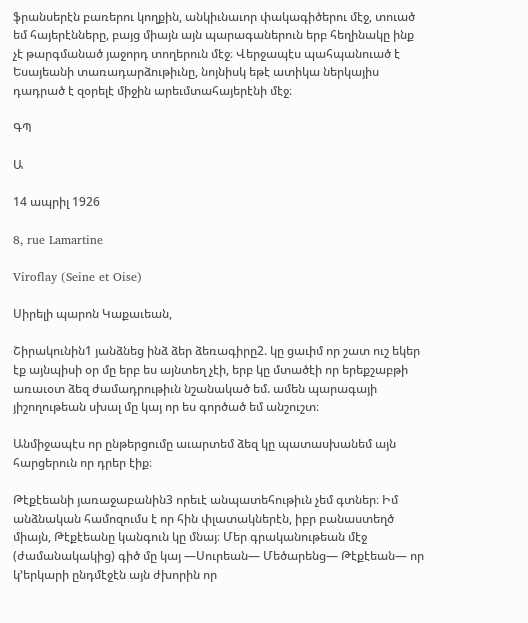ֆրանսերէն բառերու կողքին, անկիւնաւոր փակագիծերու մէջ, տուած եմ հայերէնները, բայց միայն այն պարագաներուն երբ հեղինակը ինք չէ թարգմանած յաջորդ տողերուն մէջ։ Վերջապէս պահպանուած է Եսայեանի տառադարձութիւնը, նոյնիսկ եթէ ատիկա ներկայիս դադրած է զօրելէ միջին արեւմտահայերէնի մէջ։

ԳՊ

Ա

14 ապրիլ 1926

8, rue Lamartine

Viroflay (Seine et Oise)

Սիրելի պարոն Կաքաւեան,

Շիրակունին1 յանձնեց ինձ ձեր ձեռագիրը2. կը ցաւիմ որ շատ ուշ եկեր էք այնպիսի օր մը երբ ես այնտեղ չէի, երբ կը մտածէի որ երեքշաբթի առաւօտ ձեզ ժամադրութիւն նշանակած եմ. ամեն պարագայի յիշողութեան սխալ մը կայ որ ես գործած եմ անշուշտ։

Անմիջապէս որ ընթերցումը աւարտեմ ձեզ կը պատասխանեմ այն հարցերուն որ դրեր էիք։

Թէքէեանի յառաջաբանին3 որեւէ անպատեհութիւն չեմ գտներ։ Իմ անձնական համոզումս է որ հին փլատակներէն, իբր բանաստեղծ միայն, Թէքէեանը կանգուն կը մնայ։ Մեր գրականութեան մէջ (ժամանակակից) գիծ մը կայ —Սուրեան— Մեծարենց— Թէքէեան— որ կ’երկարի ընդմէջէն այն ժխորին որ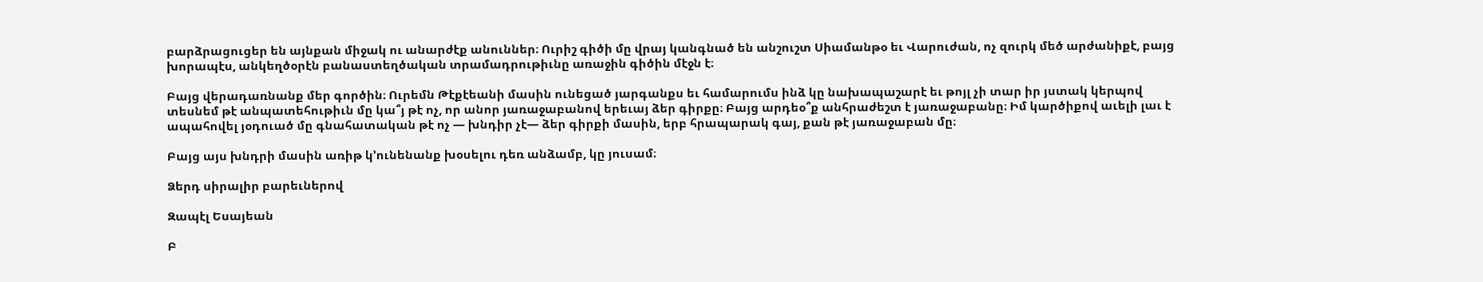բարձրացուցեր են այնքան միջակ ու անարժէք անուններ։ Ուրիշ գիծի մը վրայ կանգնած են անշուշտ Սիամանթօ եւ Վարուժան, ոչ զուրկ մեծ արժանիքէ, բայց խորապէս, անկեղծօրէն բանաստեղծական տրամադրութիւնը առաջին գիծին մէջն է։

Բայց վերադառնանք մեր գործին։ Ուրեմն Թէքէեանի մասին ունեցած յարգանքս եւ համարումս ինձ կը նախապաշարէ եւ թոյլ չի տար իր յստակ կերպով տեսնեմ թէ անպատեհութիւն մը կա՞յ թէ ոչ, որ անոր յառաջաբանով երեւայ ձեր գիրքը։ Բայց արդեօ՞ք անհրաժեշտ է յառաջաբանը։ Իմ կարծիքով աւելի լաւ է ապահովել յօդուած մը գնահատական թէ ոչ — խնդիր չէ— ձեր գիրքի մասին, երբ հրապարակ գայ, քան թէ յառաջաբան մը։

Բայց այս խնդրի մասին առիթ կ’ունենանք խօսելու դեռ անձամբ, կը յուսամ։

Ձերդ սիրալիր բարեւներով

Զապէլ Եսայեան

Բ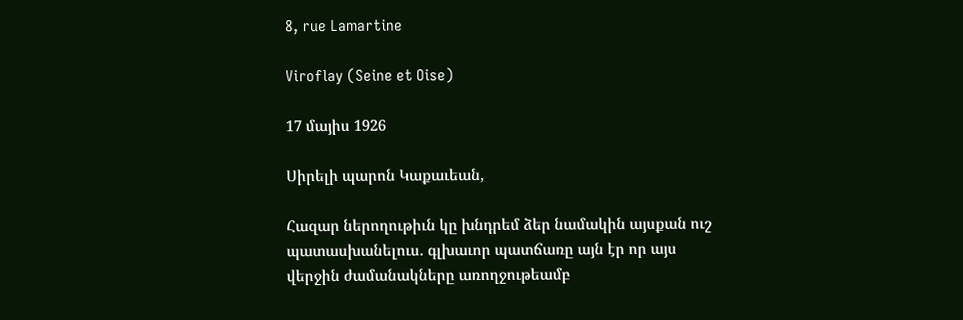8, rue Lamartine

Viroflay (Seine et Oise)

17 մայիս 1926

Սիրելի պարոն Կաքաւեան,

Հազար ներողութիւն կը խնդրեմ ձեր նամակին այսքան ուշ պատասխանելուս. գլխաւոր պատճառը այն էր որ այս վերջին ժամանակները առողջութեամբ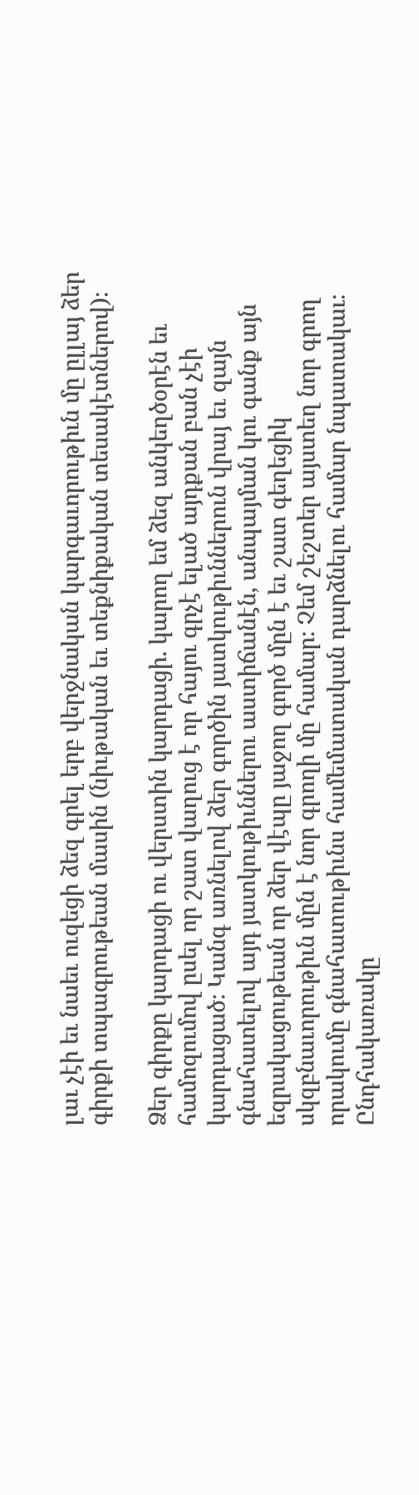լաւ չէի եւ նաեւ ուզեցի ձեզ գրել երբ վերջնական կարգաւորութիւն մը ըլլայ ձեր գիրքի տպագրութեան մասին (նիւթական եւ տեքնիքական տեսակէտներով)։

Ձեր գիրքը կարդացի ու վերստին կարդացի. կարող եմ ձեզ անկեղծօրէն եւ համոզումով ըսել որ շատ վաղուց է որ հայու գրչէ ելած այդքան բան չէի կարդացած։ Կանգ առնելով ձեր գործին յատկութիւններուն վրայ եւ զայն գնահատելով այդ յատկութիւններու աստիճանէն, անպայման կու գանք այն եզրակացութեան որ ձեր վէպը յաջող գործ մըն է եւ շատ գեղեցիկ սկզբնաւորութիւն մըն է նոր գրողի մը համար։ Չեմ շեշտեր այստեղ նոր գրող որակումը գնահատութիւնս համեմատական դարձնելու համար նպատակաւ։ Ընդհակառակը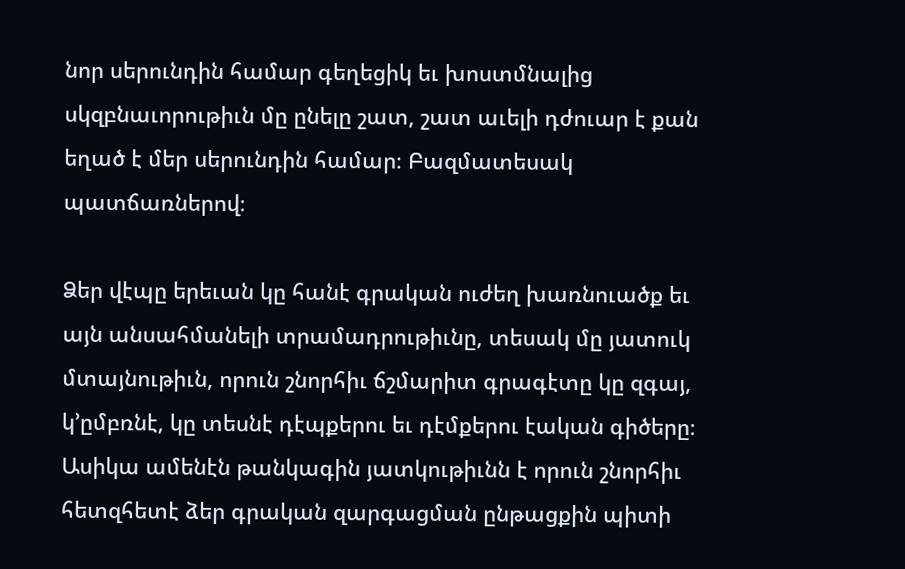նոր սերունդին համար գեղեցիկ եւ խոստմնալից սկզբնաւորութիւն մը ընելը շատ, շատ աւելի դժուար է քան եղած է մեր սերունդին համար։ Բազմատեսակ պատճառներով։

Ձեր վէպը երեւան կը հանէ գրական ուժեղ խառնուածք եւ այն անսահմանելի տրամադրութիւնը, տեսակ մը յատուկ մտայնութիւն, որուն շնորհիւ ճշմարիտ գրագէտը կը զգայ, կ’ըմբռնէ, կը տեսնէ դէպքերու եւ դէմքերու էական գիծերը։ Ասիկա ամենէն թանկագին յատկութիւնն է որուն շնորհիւ հետզհետէ ձեր գրական զարգացման ընթացքին պիտի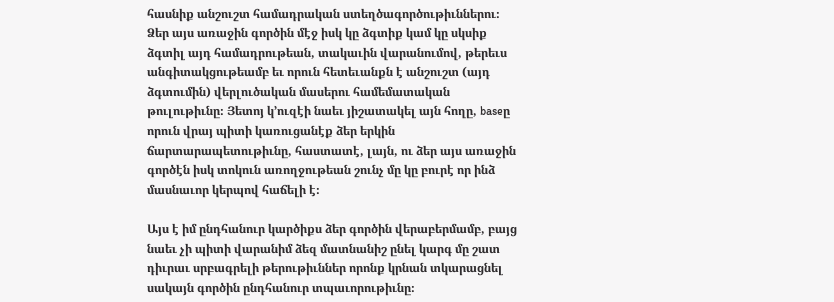հասնիք անշուշտ համադրական ստեղծագործութիւններու։ Ձեր այս առաջին գործին մէջ իսկ կը ձգտիք կամ կը սկսիք ձգտիլ այդ համադրութեան, տակաւին վարանումով, թերեւս անգիտակցութեամբ եւ որուն հետեւանքն է անշուշտ (այդ ձգտումին) վերլուծական մասերու համեմատական թուլութիւնը։ Յետոյ կ’ուզէի նաեւ յիշատակել այն հողը, baseը որուն վրայ պիտի կառուցանէք ձեր երկին ճարտարապետութիւնը, հաստատէ, լայն, ու ձեր այս առաջին գործէն իսկ տոկուն առողջութեան շունչ մը կը բուրէ որ ինձ մասնաւոր կերպով հաճելի է։

Այս է իմ ընդհանուր կարծիքս ձեր գործին վերաբերմամբ, բայց նաեւ չի պիտի վարանիմ ձեզ մատնանիշ ընել կարգ մը շատ դիւրաւ սրբագրելի թերութիւններ որոնք կրնան տկարացնել սակայն գործին ընդհանուր տպաւորութիւնը։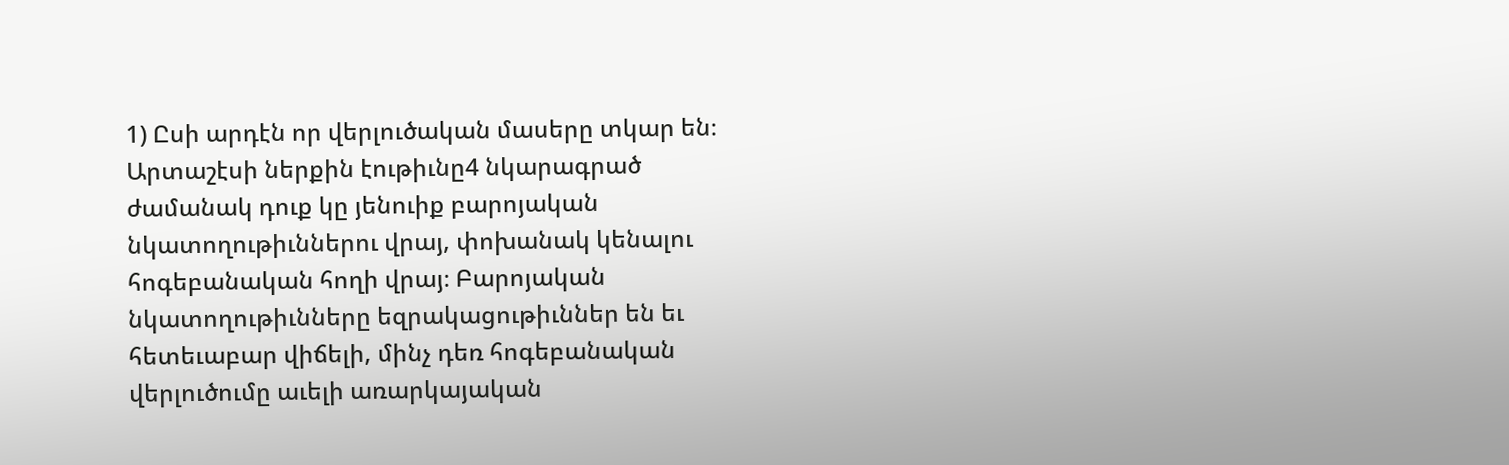1) Ըսի արդէն որ վերլուծական մասերը տկար են։ Արտաշէսի ներքին էութիւնը4 նկարագրած ժամանակ դուք կը յենուիք բարոյական նկատողութիւններու վրայ, փոխանակ կենալու հոգեբանական հողի վրայ։ Բարոյական նկատողութիւնները եզրակացութիւններ են եւ հետեւաբար վիճելի, մինչ դեռ հոգեբանական վերլուծումը աւելի առարկայական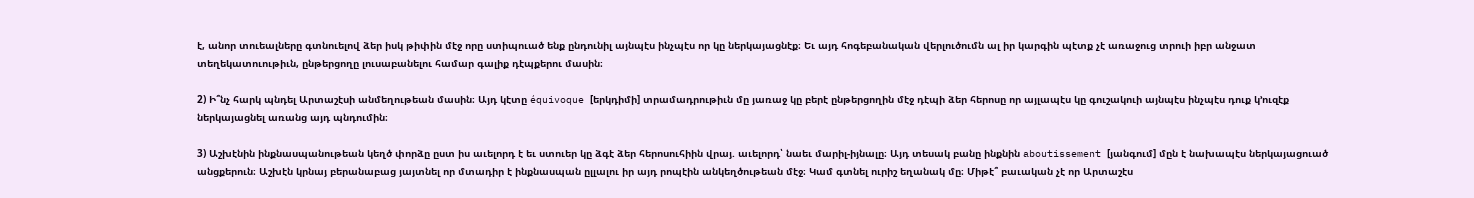է, անոր տուեալները գտնուելով ձեր իսկ թիփին մէջ որը ստիպուած ենք ընդունիլ այնպէս ինչպէս որ կը ներկայացնէք։ Եւ այդ հոգեբանական վերլուծումն ալ իր կարգին պէտք չէ առաջուց տրուի իբր անջատ տեղեկատուութիւն, ընթերցողը լուսաբանելու համար գալիք դէպքերու մասին։

2) Ի՞նչ հարկ պնդել Արտաշէսի անմեղութեան մասին։ Այդ կէտը équivoque [երկդիմի] տրամադրութիւն մը յառաջ կը բերէ ընթերցողին մէջ դէպի ձեր հերոսը որ այլապէս կը գուշակուի այնպէս ինչպէս դուք կ’ուզէք ներկայացնել առանց այդ պնդումին։

3) Աշխէնին ինքնասպանութեան կեղծ փորձը ըստ իս աւելորդ է եւ ստուեր կը ձգէ ձեր հերոսուհիին վրայ. աւելորդ՝ նաեւ մարիլ-իյնալը։ Այդ տեսակ բանը ինքնին aboutissement [յանգում] մըն է նախապէս ներկայացուած անցքերուն։ Աշխէն կրնայ բերանաբաց յայտնել որ մտադիր է ինքնասպան ըլլալու իր այդ րոպէին անկեղծութեան մէջ։ Կամ գտնել ուրիշ եղանակ մը։ Միթէ՞ բաւական չէ որ Արտաշէս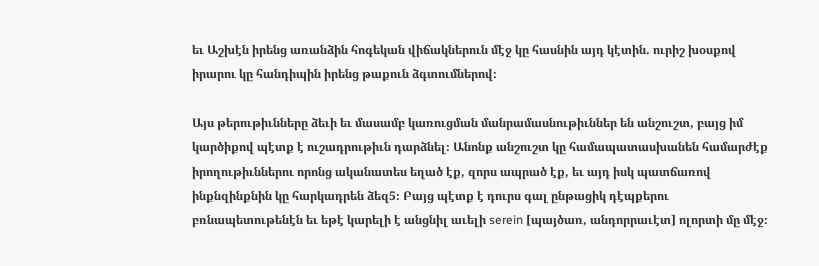եւ Աշխէն իրենց առանձին հոգեկան վիճակներուն մէջ կը հասնին այդ կէտին. ուրիշ խօսքով իրարու կը հանդիպին իրենց թաքուն ձգտումներով։

Այս թերութիւնները ձեւի եւ մասամբ կառուցման մանրամասնութիւններ են անշուշտ, բայց իմ կարծիքով պէտք է ուշադրութիւն դարձնել։ Անոնք անշուշտ կը համապատասխանեն համարժէք իրողութիւններու որոնց ականատես եղած էք, զորս ապրած էք, եւ այդ իսկ պատճառով ինքնզինքնին կը հարկադրեն ձեզ5։ Բայց պէտք է դուրս գալ ընթացիկ դէպքերու բռնապետութենէն եւ եթէ կարելի է անցնիլ աւելի serein [պայծառ, անդորրաւէտ] ոլորտի մը մէջ։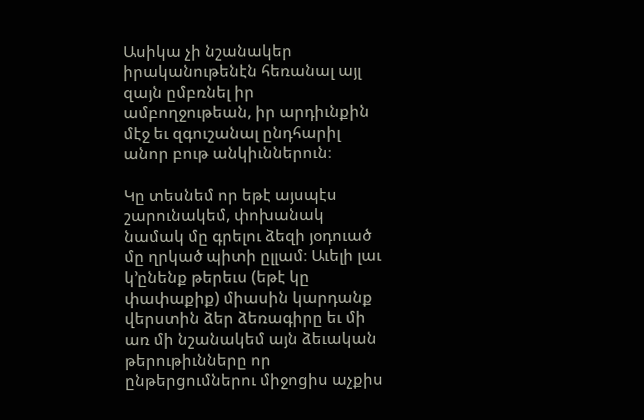Ասիկա չի նշանակեր իրականութենէն հեռանալ այլ զայն ըմբռնել իր ամբողջութեան, իր արդիւնքին մէջ եւ զգուշանալ ընդհարիլ անոր բութ անկիւններուն։

Կը տեսնեմ որ եթէ այսպէս շարունակեմ, փոխանակ նամակ մը գրելու ձեզի յօդուած մը ղրկած պիտի ըլլամ։ Աւելի լաւ կ’ընենք թերեւս (եթէ կը փափաքիք) միասին կարդանք վերստին ձեր ձեռագիրը եւ մի առ մի նշանակեմ այն ձեւական թերութիւնները որ ընթերցումներու միջոցիս աչքիս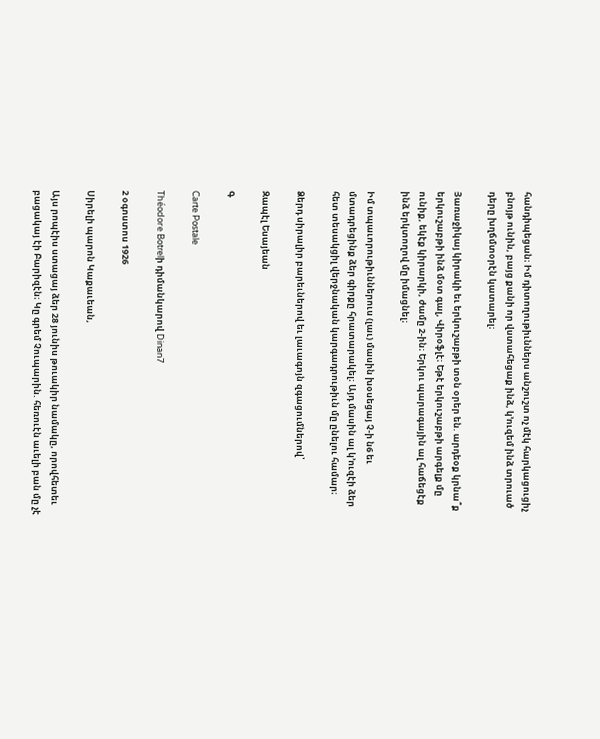հանդիպեցան։ Իմ դիտողութիւններս անշուշտ ոչ մէկ հարկացուցիչ բնոյթ ունին, բայց քանի որ վստահեցաք ինձ, կ’ուզեմ ինձ տրուած դերը խղճմտօրէն կատարել։

Յառաջիկայ կիրակի եւ երկուշաբթի տօն օրեր են. արդեօք կրնա՞ք երկուշաբթի ինձ մօտ գալ, Վիրօֆլէ։ Եթէ երկուշաբթի արգելք մը ունիք, եկէք կիրարկի, ժամը 2-ին։ Երկու պարագային ալ հաճեցէք ինձ երկտողով մը իմացնել։

Իմ տպաւորութիւններուս (լաւ) մասին խօսեցայ Չ-ի ն6 եւ մտադրեցինք ձեր գիրքը հրատարակել։ Այդ մասին ալ կ’ուզէի ձեր հետ տեսակցիլ վերջնական կարգադրութիւն մը ընելու համար։

Ձերդ սիրալիր բարեւներով եւ լաւագոյն զգացումներով՝

Զապէլ Եսայեան

Գ

Carte Postale

Théodore Botrelի դիմանկարով Dinan7

2 օգոստոս 1926

Սիրելի պարոն Կաքաւեան,

Այս րոպէիս ստացայ ձեր 28 յունիս թուակիր նամակը, որովհետեւ բացակայ էի Բարիզէն։ Կը գրեմ Չուպարին. հեռուէն աւելի բան մը չէ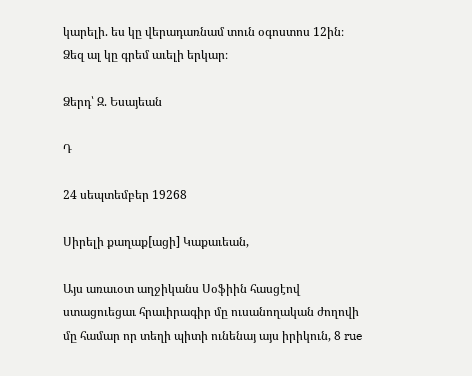կարելի. ես կը վերադառնամ տուն օգոստոս 12ին։ Ձեզ ալ կը գրեմ աւելի երկար։

Ձերդ՝ Զ. Եսայեան

Դ

24 սեպտեմբեր 19268

Սիրելի քաղաք[ացի] Կաքաւեան,

Այս առաւօտ աղջիկանս Սօֆիին հասցէով ստացուեցաւ հրաւիրագիր մը ուսանողական ժողովի մը համար որ տեղի պիտի ունենայ այս իրիկուն, 8 rue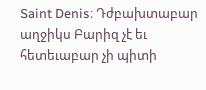Saint Denis։ Դժբախտաբար աղջիկս Բարիզ չէ եւ հետեւաբար չի պիտի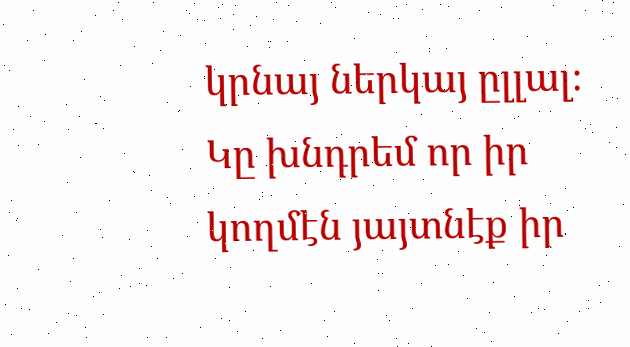կրնայ ներկայ ըլլալ։ Կը խնդրեմ որ իր կողմէն յայտնէք իր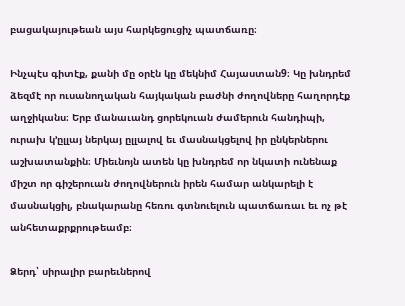բացակայութեան այս հարկեցուցիչ պատճառը։

Ինչպէս գիտէք, քանի մը օրէն կը մեկնիմ Հայաստան9։ Կը խնդրեմ ձեզմէ որ ուսանողական հայկական բաժնի ժողովները հաղորդէք աղջիկանս։ Երբ մանաւանդ ցորեկուան ժամերուն հանդիպի, ուրախ կ’ըլլայ ներկայ ըլլալով եւ մասնակցելով իր ընկերներու աշխատանքին։ Միեւնոյն ատեն կը խնդրեմ որ նկատի ունենաք միշտ որ գիշերուան ժողովներուն իրեն համար անկարելի է մասնակցիլ, բնակարանը հեռու գտնուելուն պատճառաւ եւ ոչ թէ անհետաքրքրութեամբ։

Ձերդ՝ սիրալիր բարեւներով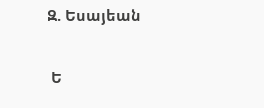Զ. Եսայեան

 Ե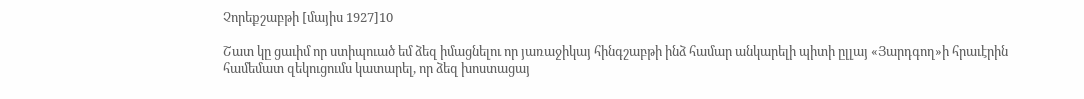Չորեքշաբթի [մայիս 1927]10

Շատ կը ցաւիմ որ ստիպուած եմ ձեզ իմացնելու որ յառաջիկայ հինգշաբթի ինձ համար անկարելի պիտի ըլլայ «Յարդգող»ի հրաւէրին համեմատ զեկուցումս կատարել, որ ձեզ խոստացայ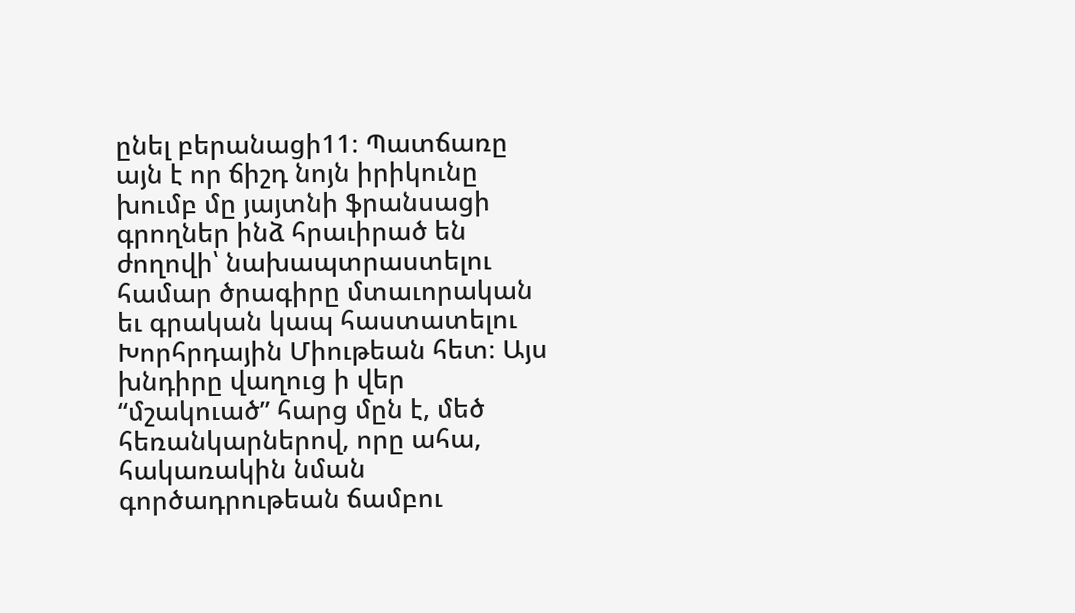ընել բերանացի11։ Պատճառը այն է որ ճիշդ նոյն իրիկունը խումբ մը յայտնի ֆրանսացի գրողներ ինձ հրաւիրած են ժողովի՝ նախապտրաստելու համար ծրագիրը մտաւորական եւ գրական կապ հաստատելու Խորհրդային Միութեան հետ։ Այս խնդիրը վաղուց ի վեր “մշակուած” հարց մըն է, մեծ հեռանկարներով, որը ահա, հակառակին նման գործադրութեան ճամբու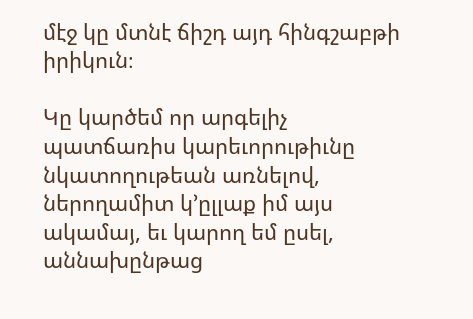մէջ կը մտնէ ճիշդ այդ հինգշաբթի իրիկուն։

Կը կարծեմ որ արգելիչ պատճառիս կարեւորութիւնը նկատողութեան առնելով, ներողամիտ կ’ըլլաք իմ այս ակամայ, եւ կարող եմ ըսել, աննախընթաց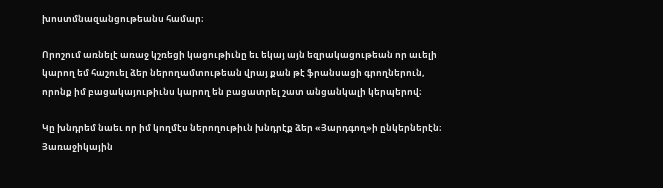խոստմնազանցութեանս համար։

Որոշում առնելէ առաջ կշռեցի կացութիւնը եւ եկայ այն եզրակացութեան որ աւելի կարող եմ հաշուել ձեր ներողամտութեան վրայ քան թէ ֆրանսացի գրողներուն, որոնք իմ բացակայութիւնս կարող են բացատրել շատ անցանկալի կերպերով։

Կը խնդրեմ նաեւ որ իմ կողմէս ներողութիւն խնդրէք ձեր «Յարդգող»ի ընկերներէն։ Յառաջիկային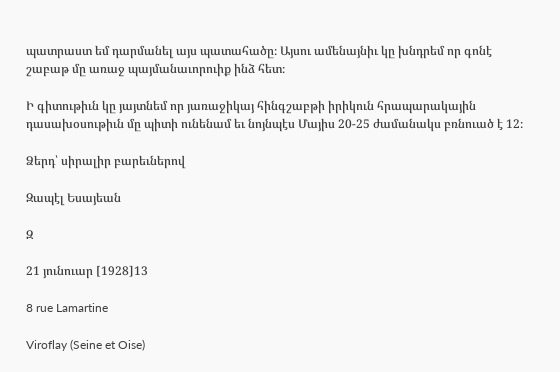պատրաստ եմ դարմանել այս պատահածը։ Այսու ամենայնիւ կը խնդրեմ որ գոնէ շաբաթ մը առաջ պայմանաւորուիք ինձ հետ։

Ի գիտութիւն կը յայտնեմ որ յառաջիկայ հինգշաբթի իրիկուն հրապարակային դասախօսութիւն մը պիտի ունենամ եւ նոյնպէս Մայիս 20-25 ժամանակս բռնուած է 12։

Ձերդ՝ սիրալիր բարեւներով

Զապէլ Եսայեան

Զ

21 յունուար [1928]13

8 rue Lamartine

Viroflay (Seine et Oise)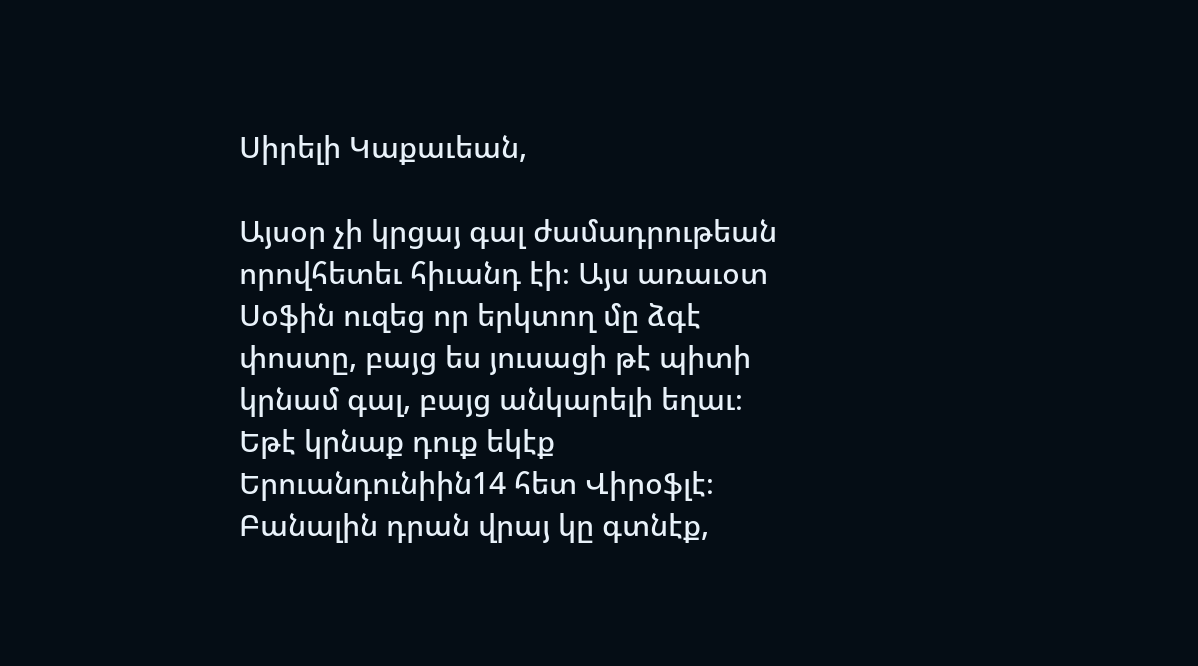Սիրելի Կաքաւեան,

Այսօր չի կրցայ գալ ժամադրութեան որովհետեւ հիւանդ էի։ Այս առաւօտ Սօֆին ուզեց որ երկտող մը ձգէ փոստը, բայց ես յուսացի թէ պիտի կրնամ գալ, բայց անկարելի եղաւ։ Եթէ կրնաք դուք եկէք Երուանդունիին14 հետ Վիրօֆլէ։ Բանալին դրան վրայ կը գտնէք,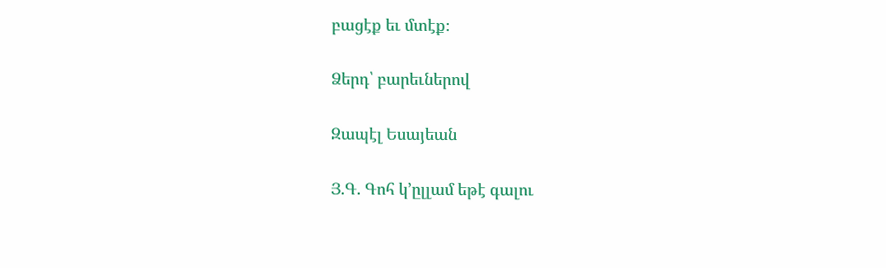բացէք եւ մտէք։

Ձերդ՝ բարեւներով

Զապէլ Եսայեան

Յ.Գ. Գոհ կ’ըլլամ եթէ գալու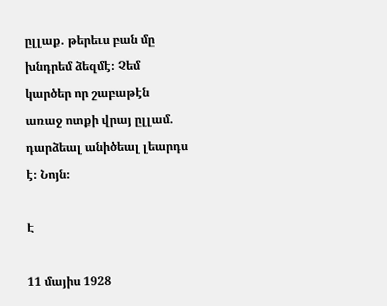ըլլաք. թերեւս բան մը խնդրեմ ձեզմէ։ Չեմ կարծեր որ շաբաթէն առաջ ոտքի վրայ ըլլամ. դարձեալ անիծեալ լեարդս է։ Նոյն։

Է

11 մայիս 1928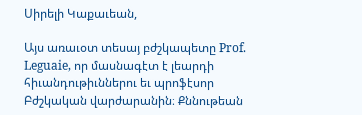Սիրելի Կաքաւեան,

Այս առաւօտ տեսայ բժշկապետը Prof. Leguaie, որ մասնագէտ է լեարդի հիւանդութիւններու եւ պրոֆէսոր Բժշկական վարժարանին։ Քննութեան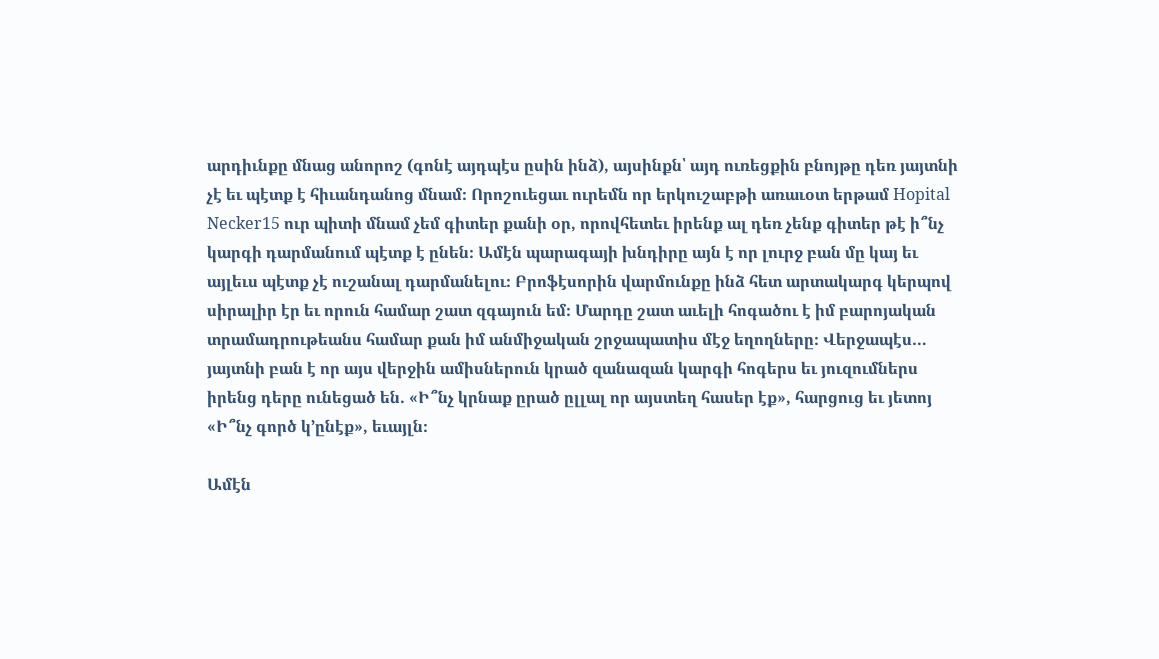արդիւնքը մնաց անորոշ (գոնէ այդպէս ըսին ինձ), այսինքն՝ այդ ուռեցքին բնոյթը դեռ յայտնի չէ եւ պէտք է հիւանդանոց մնամ։ Որոշուեցաւ ուրեմն որ երկուշաբթի առաւօտ երթամ Hopital Necker15 ուր պիտի մնամ չեմ գիտեր քանի օր, որովհետեւ իրենք ալ դեռ չենք գիտեր թէ ի՞նչ կարգի դարմանում պէտք է ընեն։ Ամէն պարագայի խնդիրը այն է որ լուրջ բան մը կայ եւ այլեւս պէտք չէ ուշանալ դարմանելու։ Բրոֆէսորին վարմունքը ինձ հետ արտակարգ կերպով սիրալիր էր եւ որուն համար շատ զգայուն եմ։ Մարդը շատ աւելի հոգածու է իմ բարոյական տրամադրութեանս համար քան իմ անմիջական շրջապատիս մէջ եղողները։ Վերջապէս… յայտնի բան է որ այս վերջին ամիսներուն կրած զանազան կարգի հոգերս եւ յուզումներս իրենց դերը ունեցած են. «Ի՞նչ կրնաք ըրած ըլլալ որ այստեղ հասեր էք», հարցուց եւ յետոյ «Ի՞նչ գործ կ’ընէք», եւայլն։

Ամէն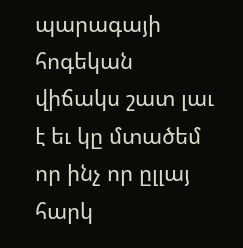պարագայի հոգեկան վիճակս շատ լաւ է եւ կը մտածեմ որ ինչ որ ըլլայ հարկ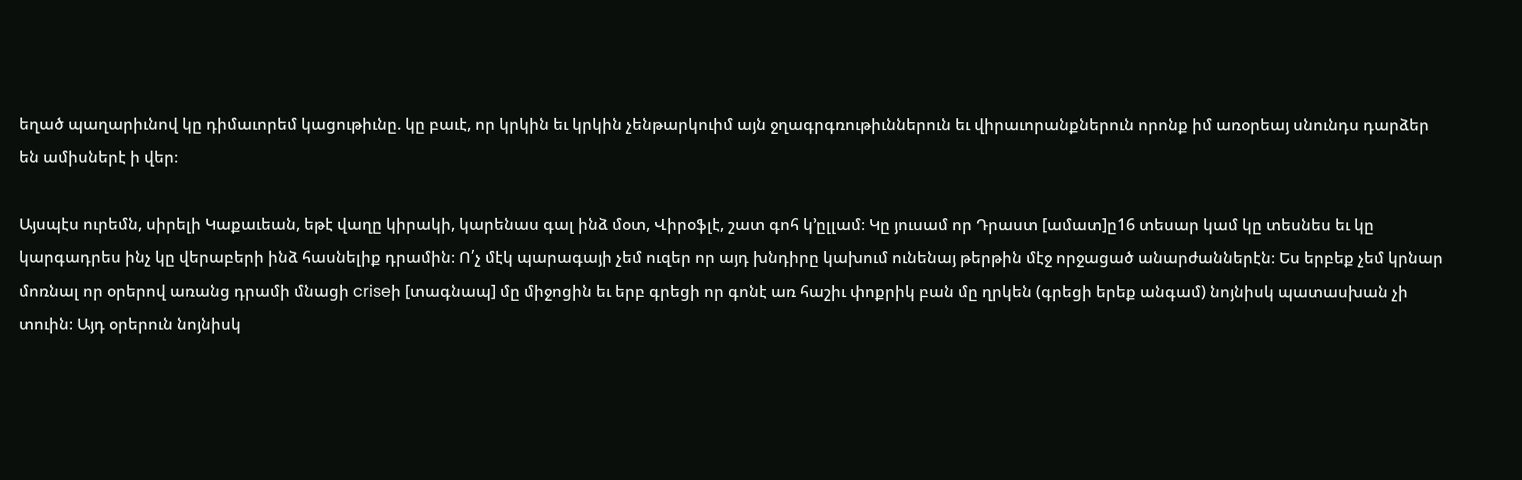եղած պաղարիւնով կը դիմաւորեմ կացութիւնը. կը բաւէ, որ կրկին եւ կրկին չենթարկուիմ այն ջղագրգռութիւններուն եւ վիրաւորանքներուն որոնք իմ առօրեայ սնունդս դարձեր են ամիսներէ ի վեր։

Այսպէս ուրեմն, սիրելի Կաքաւեան, եթէ վաղը կիրակի, կարենաս գալ ինձ մօտ, Վիրօֆլէ, շատ գոհ կ’ըլլամ։ Կը յուսամ որ Դրաստ [ամատ]ը16 տեսար կամ կը տեսնես եւ կը կարգադրես ինչ կը վերաբերի ինձ հասնելիք դրամին։ Ո՛չ մէկ պարագայի չեմ ուզեր որ այդ խնդիրը կախում ունենայ թերթին մէջ որջացած անարժաններէն։ Ես երբեք չեմ կրնար մոռնալ որ օրերով առանց դրամի մնացի criseի [տագնապ] մը միջոցին եւ երբ գրեցի որ գոնէ առ հաշիւ փոքրիկ բան մը ղրկեն (գրեցի երեք անգամ) նոյնիսկ պատասխան չի տուին։ Այդ օրերուն նոյնիսկ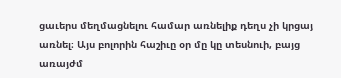ցաւերս մեղմացնելու համար առնելիք դեղս չի կրցայ առնել։ Այս բոլորին հաշիւը օր մը կը տեսնուի, բայց առայժմ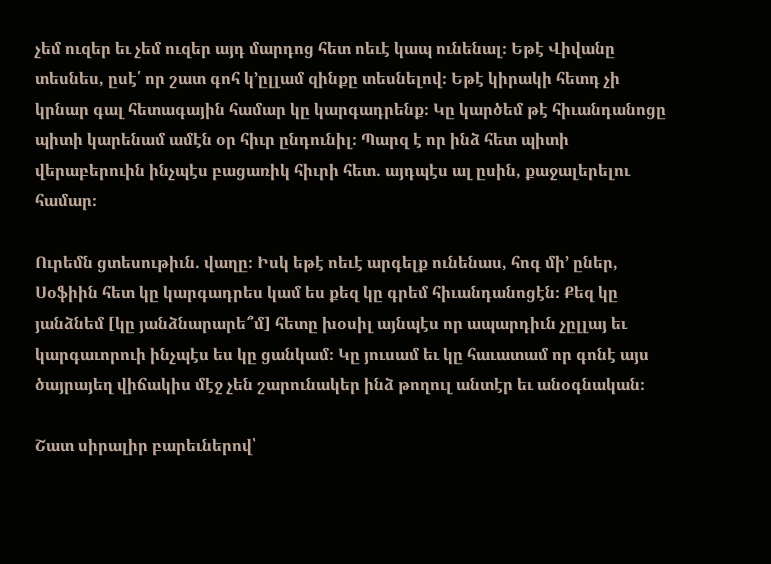չեմ ուզեր եւ չեմ ուզեր այդ մարդոց հետ ոեւէ կապ ունենալ։ Եթէ Վիվանը տեսնես, ըսէ՛ որ շատ գոհ կ’ըլլամ զինքը տեսնելով։ Եթէ կիրակի հետդ չի կրնար գալ հետագային համար կը կարգադրենք։ Կը կարծեմ թէ հիւանդանոցը պիտի կարենամ ամէն օր հիւր ընդունիլ։ Պարզ է որ ինձ հետ պիտի վերաբերուին ինչպէս բացառիկ հիւրի հետ. այդպէս ալ ըսին, քաջալերելու համար։

Ուրեմն ցտեսութիւն. վաղը։ Իսկ եթէ ոեւէ արգելք ունենաս, հոգ մի’ ըներ, Սօֆիին հետ կը կարգադրես կամ ես քեզ կը գրեմ հիւանդանոցէն։ Քեզ կը յանձնեմ [կը յանձնարարե՞մ] հետը խօսիլ այնպէս որ ապարդիւն չըլլայ եւ կարգաւորուի ինչպէս ես կը ցանկամ։ Կը յուսամ եւ կը հաւատամ որ գոնէ այս ծայրայեղ վիճակիս մէջ չեն շարունակեր ինձ թողուլ անտէր եւ անօգնական։

Շատ սիրալիր բարեւներով՝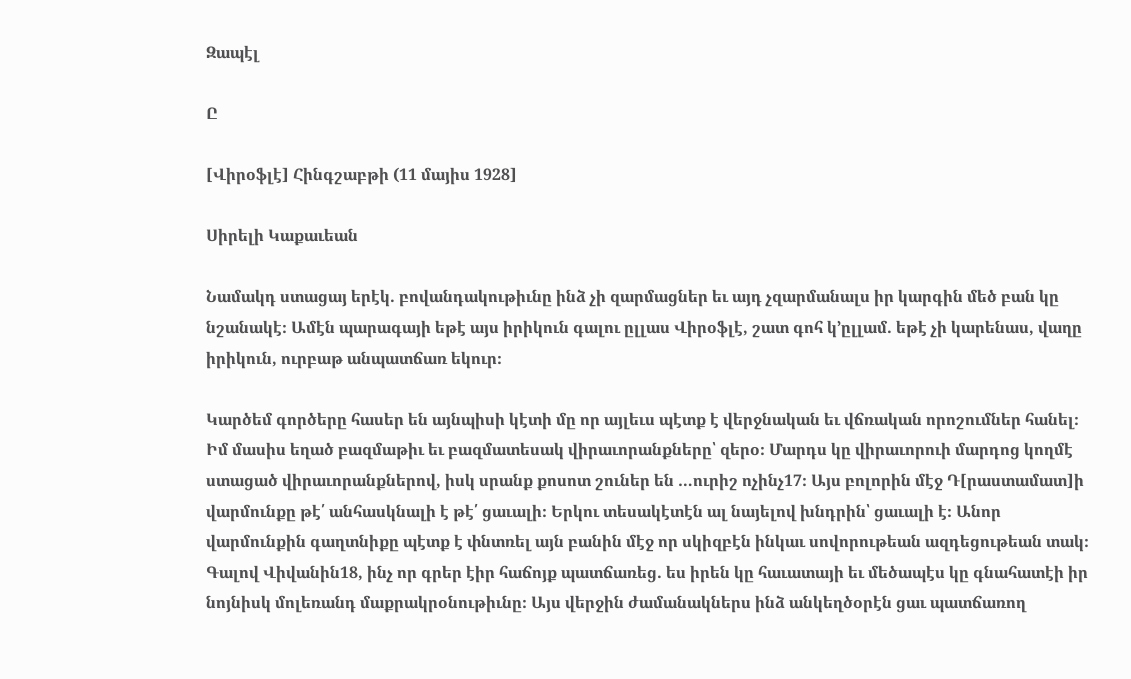Զապէլ

Ը

[Վիրօֆլէ] Հինգշաբթի (11 մայիս 1928]

Սիրելի Կաքաւեան

Նամակդ ստացայ երէկ. բովանդակութիւնը ինձ չի զարմացներ եւ այդ չզարմանալս իր կարգին մեծ բան կը նշանակէ։ Ամէն պարագայի եթէ այս իրիկուն գալու ըլլաս Վիրօֆլէ, շատ գոհ կ’ըլլամ. եթէ չի կարենաս, վաղը իրիկուն, ուրբաթ անպատճառ եկուր։

Կարծեմ գործերը հասեր են այնպիսի կէտի մը որ այլեւս պէտք է վերջնական եւ վճռական որոշումներ հանել։ Իմ մասիս եղած բազմաթիւ եւ բազմատեսակ վիրաւորանքները՝ զերօ։ Մարդս կը վիրաւորուի մարդոց կողմէ ստացած վիրաւորանքներով, իսկ սրանք քոսոտ շուներ են …ուրիշ ոչինչ17։ Այս բոլորին մէջ Դ[րաստամատ]ի վարմունքը թէ՛ անհասկնալի է թէ՛ ցաւալի։ Երկու տեսակէտէն ալ նայելով խնդրին՝ ցաւալի է։ Անոր վարմունքին գաղտնիքը պէտք է փնտռել այն բանին մէջ որ սկիզբէն ինկաւ սովորութեան ազդեցութեան տակ։ Գալով Վիվանին18, ինչ որ գրեր էիր հաճոյք պատճառեց. ես իրեն կը հաւատայի եւ մեծապէս կը գնահատէի իր նոյնիսկ մոլեռանդ մաքրակրօնութիւնը։ Այս վերջին ժամանակներս ինձ անկեղծօրէն ցաւ պատճառող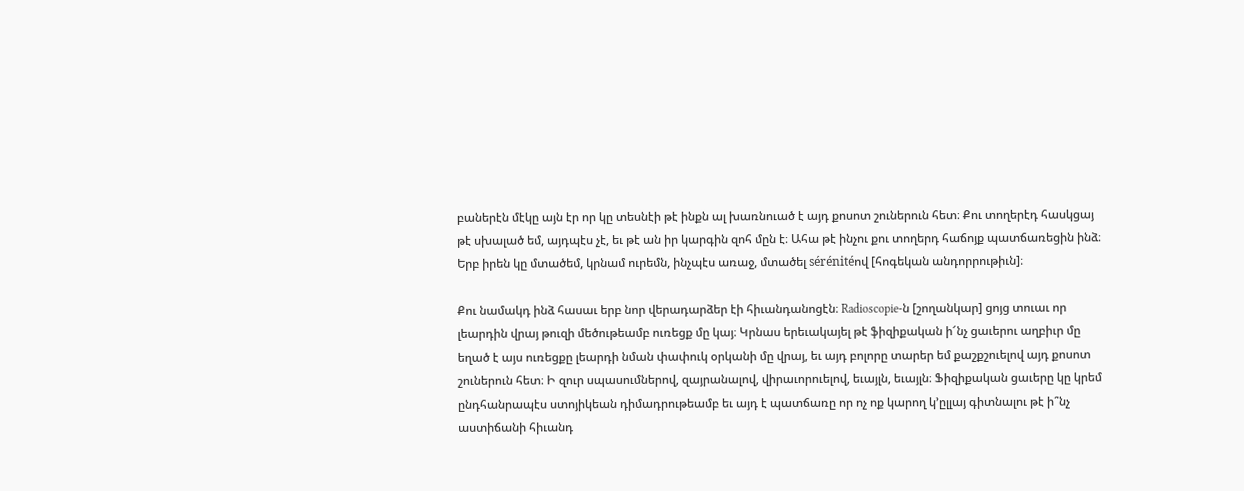բաներէն մէկը այն էր որ կը տեսնէի թէ ինքն ալ խառնուած է այդ քոսոտ շուներուն հետ։ Քու տողերէդ հասկցայ թէ սխալած եմ, այդպէս չէ, եւ թէ ան իր կարգին զոհ մըն է։ Ահա թէ ինչու քու տողերդ հաճոյք պատճառեցին ինձ։ Երբ իրեն կը մտածեմ, կրնամ ուրեմն, ինչպէս առաջ, մտածել sérénitéով [հոգեկան անդորրութիւն]։

Քու նամակդ ինձ հասաւ երբ նոր վերադարձեր էի հիւանդանոցէն։ Radioscopie-ն [շողանկար] ցոյց տուաւ որ լեարդին վրայ թուզի մեծութեամբ ուռեցք մը կայ։ Կրնաս երեւակայել թէ ֆիզիքական ի՜նչ ցաւերու աղբիւր մը եղած է այս ուռեցքը լեարդի նման փափուկ օրկանի մը վրայ, եւ այդ բոլորը տարեր եմ քաշքշուելով այդ քոսոտ շուներուն հետ։ Ի զուր սպասումներով, զայրանալով, վիրաւորուելով, եւայլն, եւայլն։ Ֆիզիքական ցաւերը կը կրեմ ընդհանրապէս ստոյիկեան դիմադրութեամբ եւ այդ է պատճառը որ ոչ ոք կարող կ’ըլլայ գիտնալու թէ ի՞նչ աստիճանի հիւանդ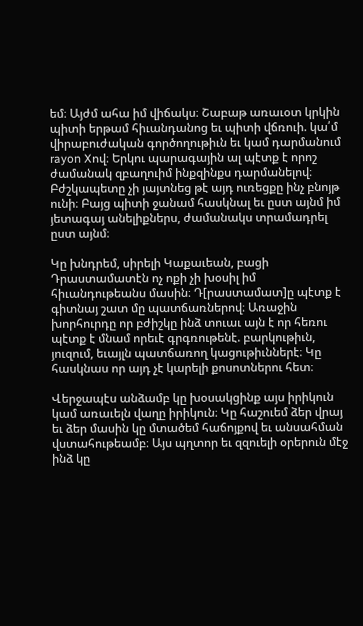եմ։ Այժմ ահա իմ վիճակս։ Շաբաթ առաւօտ կրկին պիտի երթամ հիւանդանոց եւ պիտի վճռուի. կա՛մ վիրաբուժական գործողութիւն եւ կամ դարմանում rayon Xով։ Երկու պարագային ալ պէտք է որոշ ժամանակ զբաղուիմ ինքզինքս դարմանելով։ Բժշկապետը չի յայտնեց թէ այդ ուռեցքը ինչ բնոյթ ունի։ Բայց պիտի ջանամ հասկնալ եւ ըստ այնմ իմ յետագայ անելիքներս, ժամանակս տրամադրել ըստ այնմ։

Կը խնդրեմ, սիրելի Կաքաւեան, բացի Դրաստամատէն ոչ ոքի չի խօսիլ իմ հիւանդութեանս մասին։ Դ[րաստամատ]ը պէտք է գիտնայ շատ մը պատճառներով։ Առաջին խորհուրդը որ բժիշկը ինձ տուաւ այն է որ հեռու պէտք է մնամ որեւէ գրգռութենէ. բարկութիւն, յուզում, եւայլն պատճառող կացութիւններէ։ Կը հասկնաս որ այդ չէ կարելի քոսոտներու հետ։

Վերջապէս անձամբ կը խօսակցինք այս իրիկուն կամ առաւելն վաղը իրիկուն։ Կը հաշուեմ ձեր վրայ եւ ձեր մասին կը մտածեմ հաճոյքով եւ անսահման վստահութեամբ։ Այս պղտոր եւ զզուելի օրերուն մէջ ինձ կը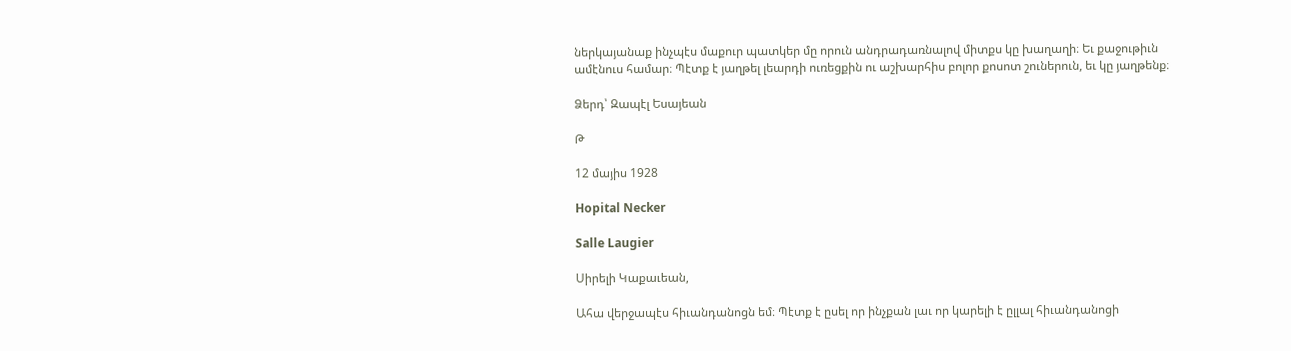ներկայանաք ինչպէս մաքուր պատկեր մը որուն անդրադառնալով միտքս կը խաղաղի։ Եւ քաջութիւն ամէնուս համար։ Պէտք է յաղթել լեարդի ուռեցքին ու աշխարհիս բոլոր քոսոտ շուներուն, եւ կը յաղթենք։

Ձերդ՝ Զապէլ Եսայեան

Թ

12 մայիս 1928

Hopital Necker

Salle Laugier

Սիրելի Կաքաւեան,

Ահա վերջապէս հիւանդանոցն եմ։ Պէտք է ըսել որ ինչքան լաւ որ կարելի է ըլլալ հիւանդանոցի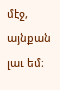մէջ, այնքան լաւ եմ։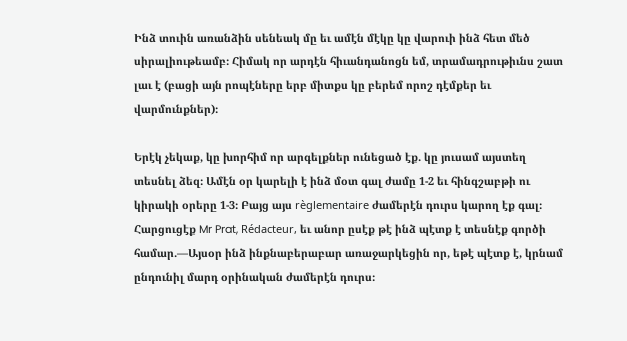Ինձ տուին առանձին սենեակ մը եւ ամէն մէկը կը վարուի ինձ հետ մեծ սիրալիութեամբ։ Հիմակ որ արդէն հիւանդանոցն եմ, տրամադրութիւնս շատ լաւ է (բացի այն րոպէները երբ միտքս կը բերեմ որոշ դէմքեր եւ վարմունքներ)։

Երէկ չեկաք, կը խորհիմ որ արգելքներ ունեցած էք. կը յուսամ այստեղ տեսնել ձեզ։ Ամէն օր կարելի է ինձ մօտ գալ ժամը 1-2 եւ հինգշաբթի ու կիրակի օրերը 1-3։ Բայց այս règlementaire ժամերէն դուրս կարող էք գալ։ Հարցուցէք Mr Prat, Rédacteur, եւ անոր ըսէք թէ ինձ պէտք է տեսնէք գործի համար.—Այսօր ինձ ինքնաբերաբար առաջարկեցին որ, եթէ պէտք է, կրնամ ընդունիլ մարդ օրինական ժամերէն դուրս։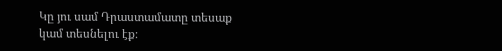Կը յու սամ Դրաստամատը տեսաք կամ տեսնելու էք։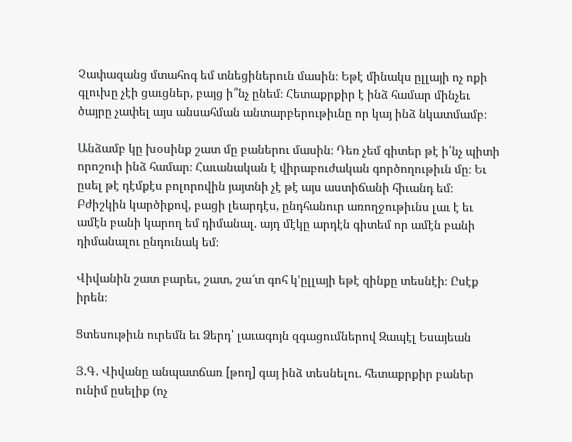Չափազանց մտահոգ եմ տնեցիներուն մասին։ Եթէ մինակս ըլլայի ոչ ոքի գլուխը չէի ցաւցներ, բայց ի՞նչ ընեմ։ Հետաքրքիր է ինձ համար մինչեւ ծայրը չափել այս անսահման անտարբերութիւնը որ կայ ինձ նկատմամբ։

Անձամբ կը խօսինք շատ մը բաներու մասին։ Դեռ չեմ գիտեր թէ ի՛նչ պիտի որոշուի ինձ համար։ Հաւանական է վիրաբուժական գործողութիւն մը։ Եւ ըսել թէ դէմքէս բոլորովին յայտնի չէ թէ այս աստիճանի հիւանդ եմ։ Բժիշկին կարծիքով, բացի լեարդէս, ընդհանուր առողջութիւնս լաւ է եւ ամէն բանի կարող եմ դիմանալ. այդ մէկը արդէն գիտեմ որ ամէն բանի դիմանալու ընդունակ եմ։

Վիվանին շատ բարեւ, շատ, շա՜տ գոհ կ’ըլլայի եթէ զինքը տեսնէի։ Ըսէք իրեն։

Ցտեսութիւն ուրեմն եւ Ձերդ՝ լաւագոյն զգացումներով Զապէլ Եսայեան

Յ.Գ. Վիվանը անպատճառ [թող] գայ ինձ տեսնելու. հետաքրքիր բաներ ունիմ ըսելիք (ոչ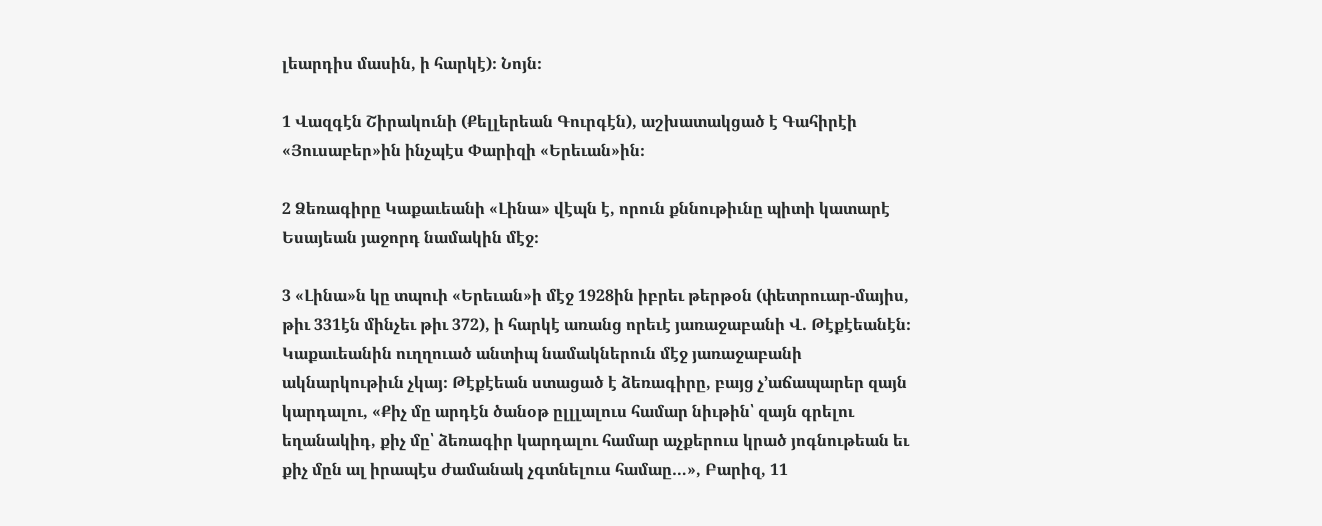լեարդիս մասին, ի հարկէ)։ Նոյն։

1 Վազգէն Շիրակունի (Քելլերեան Գուրգէն), աշխատակցած է Գահիրէի «Յուսաբեր»ին ինչպէս Փարիզի «Երեւան»ին։

2 Ձեռագիրը Կաքաւեանի «Լինա» վէպն է, որուն քննութիւնը պիտի կատարէ Եսայեան յաջորդ նամակին մէջ։

3 «Լինա»ն կը տպուի «Երեւան»ի մէջ 1928ին իբրեւ թերթօն (փետրուար-մայիս, թիւ 331էն մինչեւ թիւ 372), ի հարկէ առանց որեւէ յառաջաբանի Վ. Թէքէեանէն։ Կաքաւեանին ուղղուած անտիպ նամակներուն մէջ յառաջաբանի ակնարկութիւն չկայ։ Թէքէեան ստացած է ձեռագիրը, բայց չ’աճապարեր զայն կարդալու, «Քիչ մը արդէն ծանօթ ըլլլալուս համար նիւթին՝ զայն գրելու եղանակիդ, քիչ մը՝ ձեռագիր կարդալու համար աչքերուս կրած յոգնութեան եւ քիչ մըն ալ իրապէս ժամանակ չգտնելուս համաը…», Բարիզ, 11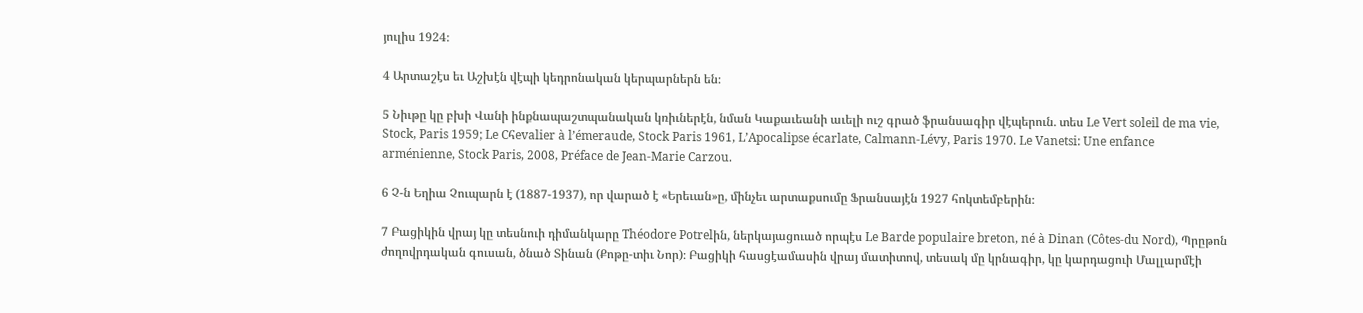յուլիս 1924։

4 Արտաշէս եւ Աշխէն վէպի կեդրոնական կերպարներն են։

5 Նիւթը կը բխի Վանի ինքնապաշտպանական կռիւներէն, նման Կաքաւեանի աւելի ուշ գրած ֆրանսագիր վէպերուն. տես Le Vert soleil de ma vie, Stock, Paris 1959; Le Cհevalier à l’émeraude, Stock Paris 1961, L’Apocalipse écarlate, Calmann-Lévy, Paris 1970. Le Vanetsi: Une enfance arménienne, Stock Paris, 2008, Préface de Jean-Marie Carzou.

6 Չ-ն Եղիա Չուպարն է (1887-1937), որ վարած է «Երեւան»ը, մինչեւ արտաքսումը Ֆրանսայէն 1927 հոկտեմբերին։

7 Բացիկին վրայ կը տեսնուի դիմանկարը Théodore Potrelին, ներկայացուած որպէս Le Barde populaire breton, né à Dinan (Côtes-du Nord), Պրըթոն ժողովրդական գուսան, ծնած Տինան (Քոթը-տիւ Նոր)։ Բացիկի հասցէամասին վրայ մատիտով, տեսակ մը կրնագիր, կը կարդացուի Մալլարմէի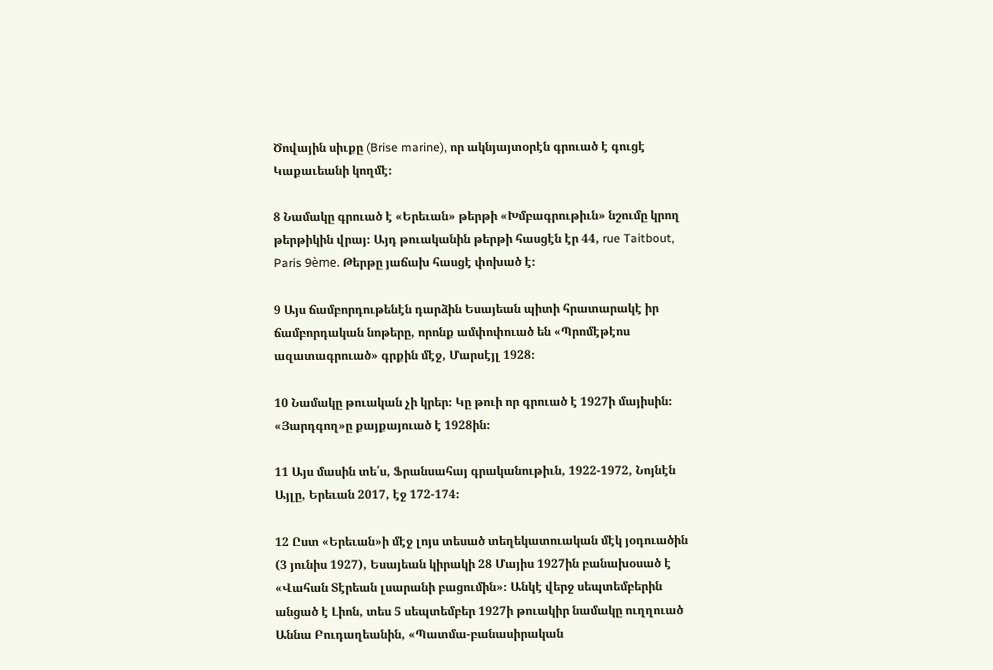Ծովային սիւքը (Brise marine), որ ակնյայտօրէն գրուած է գուցէ Կաքաւեանի կողմէ։

8 Նամակը գրուած է «Երեւան» թերթի «Խմբագրութիւն» նշումը կրող թերթիկին վրայ։ Այդ թուականին թերթի հասցէն էր 44, rue Taitbout, Paris 9ème. Թերթը յաճախ հասցէ փոխած է։

9 Այս ճամբորդութենէն դարձին Եսայեան պիտի հրատարակէ իր ճամբորդական նոթերը, որոնք ամփոփուած են «Պրոմէթէոս ազատագրուած» գրքին մէջ, Մարսէյլ 1928։

10 Նամակը թուական չի կրեր։ Կը թուի որ գրուած է 1927ի մայիսին։ «Յարդգող»ը քայքայուած է 1928ին։

11 Այս մասին տե՛ս, Ֆրանսահայ գրականութիւն, 1922-1972, Նոյնէն Այլը, Երեւան 2017, էջ 172-174։

12 Ըստ «Երեւան»ի մէջ լոյս տեսած տեղեկատուական մէկ յօդուածին (3 յունիս 1927), Եսայեան կիրակի 28 Մայիս 1927ին բանախօսած է «Վահան Տէրեան լսարանի բացումին»։ Անկէ վերջ սեպտեմբերին անցած է Լիոն, տես 5 սեպտեմբեր 1927ի թուակիր նամակը ուղղուած Աննա Բուդաղեանին, «Պատմա-բանասիրական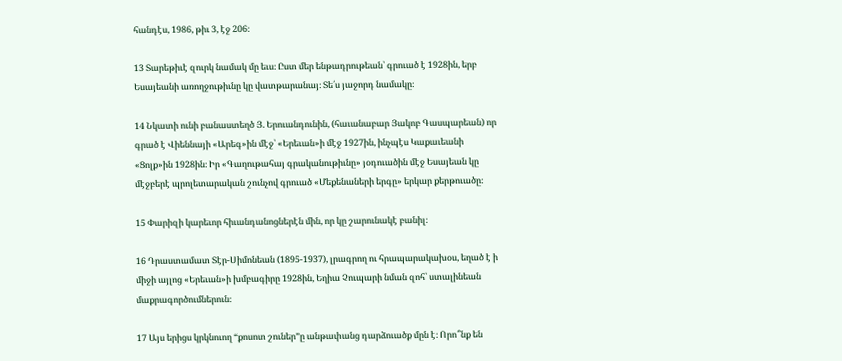հանդէս, 1986, թիւ 3, էջ 206։

13 Տարեթիւէ զուրկ նամակ մը եւս։ Ըստ մեր ենթադրութեան՝ գրուած է 1928ին, երբ Եսայեանի առողջութիւնը կը վատթարանայ։ Տե՛ս յաջորդ նամակը։

14 Նկատի ունի բանաստեղծ Յ. Երուանդունին, (հաւանաբար Յակոբ Գասպարեան) որ գրած է Վիեննայի «Արեգ»ին մէջ՝ «Երեւան»ի մէջ 1927ին, ինչպէս Կաքաւեանի «Ցոլք»ին 1928ին։ Իր «Գաղութահայ գրականութիւնը» յօդուածին մէջ Եսայեան կը մէջբերէ պրոլետարական շունչով գրուած «Մեքենաների երգը» երկար քերթուածը։

15 Փարիզի կարեւոր հիւանդանոցներէն մին, որ կը շարունակէ բանիլ։

16 Դրաստամատ Տէր-Սիմոնեան (1895-1937), լրագրող ու հրապարակախօս, եղած է ի միջի այլոց «Երեւան»ի խմբագիրը 1928ին, Եղիա Չուպարի նման զոհ՝ ստալինեան մաքրագործումներուն։

17 Այս երիցս կրկնուող “քոսոտ շուներ”ը անթափանց դարձուածք մըն է։ Որո՞նք են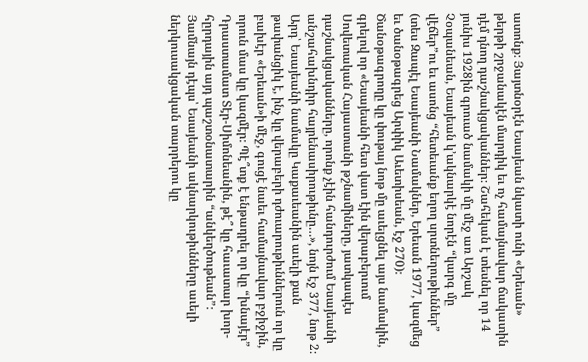ատոնք։ Յայտնօրէն Եսայեան նկատի ունի «Երեւան» թերթի շրջանակէն մարդիկ եւ ոչ համայնավար ճակատին դէմ դնող դաշնակցականներ։ Շահեկան է տեսնել որ 14 յունիս 1928ին գրուած նամակի մը մէջ առ Արշակ Չօպանեան, Եսայեան կ’ակնարկէ նորէն “կարգ մը վէճեր”ու եւ ասոնց “հետեւանք եղող սրտնեղութիւններ” (տես Զապէլ Եսայեանի Նամակներ, Երեւան 1977, կազմեց եւ ծանօթագրեց Արփիկ Աւետիսեան, էջ 270)։ Ծանօթագրողը կը փութայ նոթ մը աւելցնել այս նամակին, գրելով որ «Եսայեանի հետ վատ էին վերաբերւում Սովետական Հայաստանի թշնամիները, յատկապէս դաշնակցականները, որոնք չէին հանդուրժում Եսայեանի անշահախնդիր հայրենասիրութիւնը…», նոյն էջ 377, նոթ 2։ Արդ՝ Եսայեանի նամակը Կաքաւեանին աւելի քան թափանցիկ է, ինչ կը վերաբերի դժուարութիւններուն որ կը բախէր «Երեւան»ի մէջ, գուցէ նաեւ համայնավար բջիջին, որուն մաս կը կազմէր։ Պէ՞տք է ենթադրել որ կը “խնայէր” Դրաստամատ Տէր-Սիմոնեանին, թէ՞ կը հաւատար խոր-հըրդային այդ պաշտօնատարին “անկեղծութեան”։ Յամնայն դէպս՝ Եսայեանի ակնարկութիւնները աւելի ներկուսակցական տարրերու կը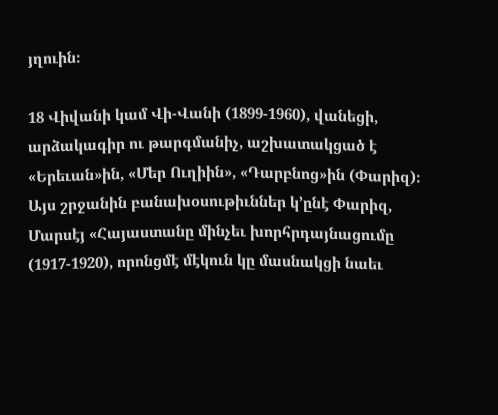յղուին։

18 Վիվանի կամ Վի-Վանի (1899-1960), վանեցի, արձակագիր ու թարգմանիչ, աշխատակցած է «Երեւան»ին, «Մեր Ուղիին», «Դարբնոց»ին (Փարիզ)։ Այս շրջանին բանախօսութիւններ կ’ընէ Փարիզ, Մարսէյ «Հայաստանը մինչեւ խորհրդայնացումը (1917-1920), որոնցմէ մէկուն կը մասնակցի նաեւ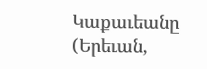Կաքաւեանը (Երեւան,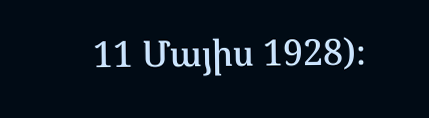11 Մայիս 1928)։